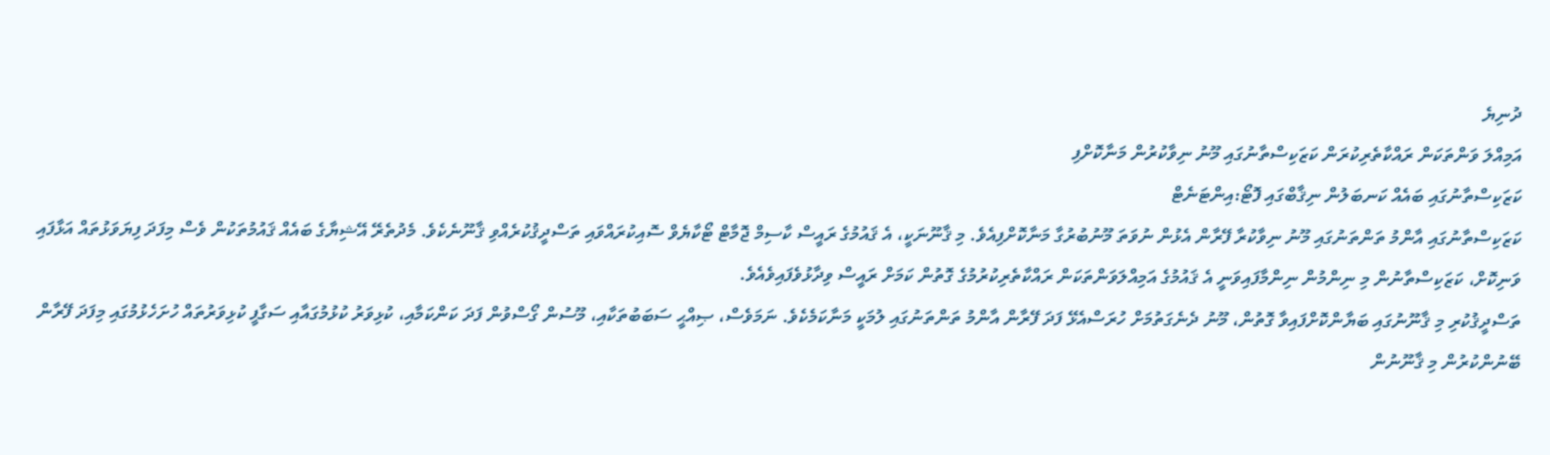ދުނިޔެ
އަމިއްލަ ވަންތަކަން ރައްކާތެރިކުރަން ކަޒަކިސްތާނުގައި މޫނު ނިވާކުރުން މަނާކޮށްފި
ކަޒަކިސްތާނުގައި ބައެއް ކަނބަލުން ނިޤާބްގައި ފޮޓޯ:އިންޓަނެޓް
ކަޒަކިސްތާނުގައި އާންމު ތަންތަނުގައި މޫނު ނިވާކުރާ ފޭރާން އެޅުން ނުވަތަ މޫނުބުރުގާ މަނާކޮށްފިއެވެ. މި ޤާނޫނަކީ، އެ ޤައުމުގެ ރައީސް ކާސިމް ޖޮމާޓް ޓޯކާޔެވް ސޮއިކުރައްވައި ތަސްދީޤުކުރެއްވި ޤާނޫނެކެވެ. މެދުތެރޭ އޭޝިޔާގެ ބައެއް ޤައުމުތަކުން ވެސް މިފަދަ ފިޔަވަޅުތައް އަޅާފައި ވަނިކޮށް، ކަޒަކިސްތާނުން މި ނިންމުން ނިންމާފައިވަނީ އެ ޤައުމުގެ އަމިއްލަވަންތަކަން ރައްކާތެރިކުރުމުގެ ގޮތުން ކަމަށް ރައީސް ވިދާޅުވެފައިވެއެވެ.
ތަސްދީޤުކުރި މި ޤާނޫނުގައި ބަޔާންކޮށްފައިވާ ގޮތުން، މޫނު ދެނެގަތުމަށް ހުރަސްއެޅޭ ފަދަ ފޭރާން އާންމު ތަންތަނުގައި ލުމަކީ މަނާކަމެކެވެ. ނަމަވެސް، ޞިއްޙީ ސަބަބުތަކާއި، މޫސުން ގޯސްވުން ފަދަ ކަންކަމާއި، ކުޅިވަރު ކުޅުމުގައާއި ސަގާފީ ކުޅިވަރުތައް ހުށަހެޅުމުގައި މިފަދަ ފޭރާން ބޭނުންކުރުން މި ޤާނޫނުން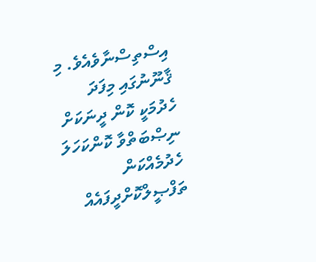އިސްތިސްނާވެއެވެ. މި ޤާނޫނުގައި މިފަދަ ހެދުމަކީ ކޮން ދީނަކަށް ނިޞްބަތްވާ ކޮންކަހަލަ ހެދުމެއްކަން ތަފްޞީލްކޮށްދީފައެއް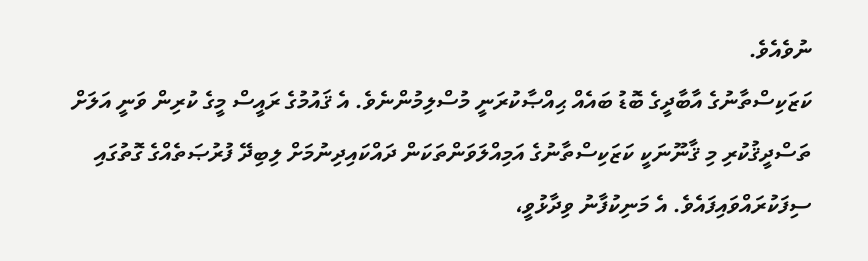ނުވެއެވެ.
ކަޒަކިސްތާނުގެ އާބާދީގެ ބޮޑު ބައެއް ޙިއްޞާކުރަނީ މުސްލިމުންނެވެ. އެ ޤައުމުގެ ރައީސް މީގެ ކުރިން ވަނީ އަލަށް ތަސްދީޤުކުރި މި ޤާނޫނަކީ ކަޒަކިސްތާނުގެ އަމިއްލަވަންތަކަން ދައްކައިދިނުމަށް ލިބިދޭ ފުރުޞަތެއްގެ ގޮތުގައި ސިފަކުރައްވައިފައެވެ. އެ މަނިކުފާނު ވިދާޅުވީ،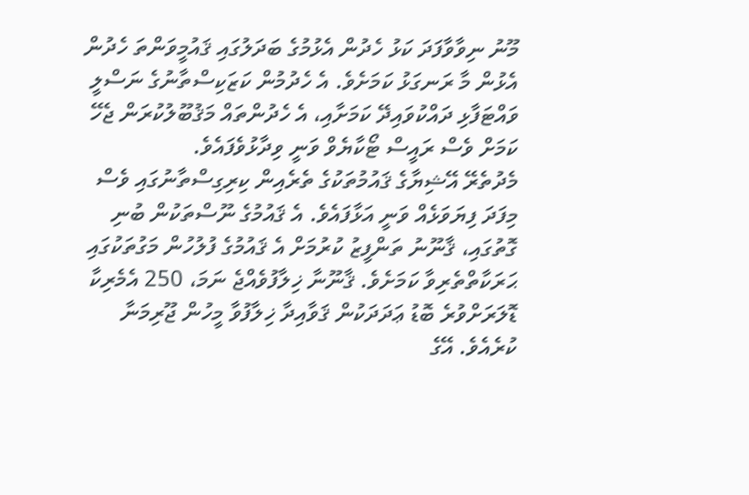މޫނު ނިވާވާފަދަ ކަޅު ހެދުން އެޅުމުގެ ބަދަލުގައި ޤައުމީވަންތަ ހެދުން އެޅުން މާ ރަނގަޅު ކަމަށެވެ. އެ ހެދުމުން ކަޒަކިސްތާނުގެ ނަސްލީ ވައްޓަފާޅި ދައްކުވައިދޭ ކަމަށާއި، އެ ހެދުންތައް މަޤުބޫލުކުރަން ޖެހޭ ކަމަށް ވެސް ރައީސް ޓޯކާޔެވް ވަނީ ވިދާޅުވެފައެވެ.
މެދުތެރޭ އޭޝިޔާގެ ޤައުމުތަކުގެ ތެރެއިން ކިރިގިސްތާނުގައި ވެސް މިފަދަ ފިޔަވަޅެއް ވަނީ އަޅާފައެވެ. އެ ޤައުމުގެ ނޫސްތަކުން ބުނި ގޮތުގައި، ޤާނޫނު ތަންފީޒު ކުރުމަށް އެ ޤައުމުގެ ފުލުހުން މަގުތަކުގައި ޙަރަކާތްތެރިވާ ކަމަށެވެ. ޤާނޫނާ ޚިލާފުވެއްޖެ ނަމަ، 250 އެމެރިކާ ޑޮލަރަށްވުރެ ބޮޑު ޢަދަދަކުން ޤަވާއިދާ ޚިލާފުވާ މީހުން ޖޫރިމަނާ ކުރެއެވެ. އޭގެ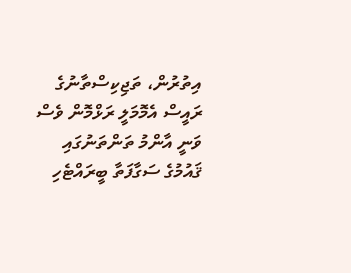އިތުރުން، ތަޖިކިސްތާނުގެ ރައީސް އެމޮމަލީ ރަޅްމޮން ވެސް ވަނީ އާންމު ތަންތަނުގައި ޤައުމުގެ ސަގާފަތާ ބީރައްޓެހި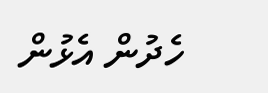ހެދުން އެޅުން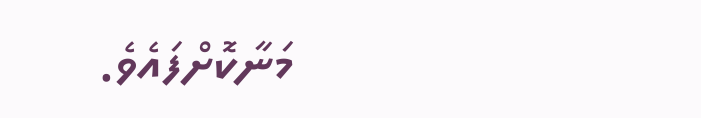މަނާކޮށްފައެވެ.